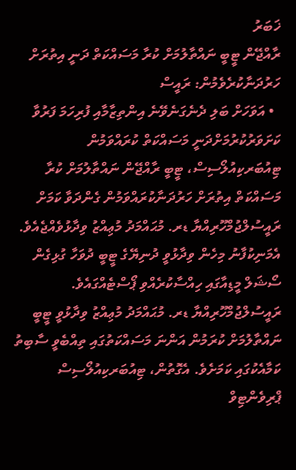ޚަބަރު
ރާއްޖޭން ޓީބީ ނައްތާލުމަށް ކުރާ މަސައްކަތް ދަނީ އިތުރަށް ހަރުދަނާކުރެވެމުން: ރައީސް
  • އަވަހަށް ބަލި ދެނެގަނެވޭނެ އިންތިޒާމާއި ފުރިހަމަ ފަރުވާ ކަށަވަރުކުރުމަށްދަނީ މަސައްކަތް ކުރައްވަމުން
ޓިއުބަރކިއުލޯސިސް، ޓީބީ ރާއްޖޭން ނައްތާލުމަށް ކުރާ މަސައްކަތް އިތުރަށް ހަރުދަނާކުރައްވަމުން ގެންދަވާ ކަމަށް ރައީސުލްޖުމްހޫރިއްޔާ ޑރ. މުޙައްމަދު މުޢިއްޒު ވިދާޅުވެއްޖެއެވެ.
އެމަނިކުފާނު މިހެން ވިދާޅުވީ ދުނިޔޭގެ ޓީބީ ދުވަހާ ގުޅިގެން ސޯޝަލް މީޑިއާގައި ހިއްސާކުރެއްވި ޕޯސްޓެއްގައެވެ.
ރައީސުލްޖުމްހޫރިއްޔާ ޑރ. މުޙައްމަދު މުޢިއްޒު ވިދާޅުވީ ޓީބީ ނައްތާލުމަށް ކުރަމުން އަންނަ މަސައްކަތުގައި ތިއްބެވީ ސާބިތު ކަމާއެކުގައި ކަމަށެވެ. އެގޮތުން، ޓިއުބަރކިއުލޯސިސް ޕްރިވެންޓިވް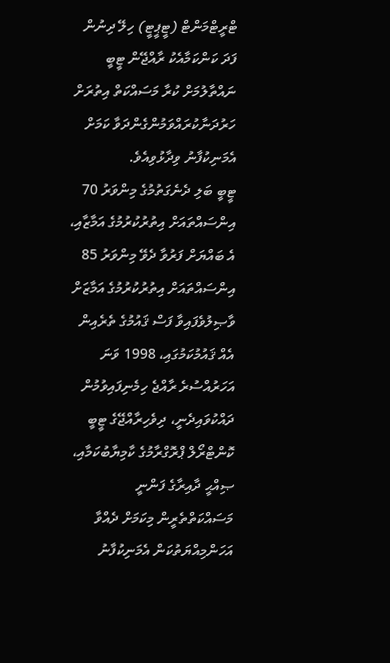ޓްރީޓްމަންޓް (ޓީޕީޓީ) ހިލޭ ދިނުން ފަދަ ކަންކަމާއެކު ރާއްޖޭން ޓީބީ ނައްތާލުމަށް ކުރާ މަސައްކަތް އިތުރަށް ހަރުދަނާކުރައްވަމުންގެންދަވާ ކަމަށް އެމަނިކުފާނު ވިދާޅުވިއެވެ.
ޓީބީ ބަލި ދެނެގަތުމުގެ މިންވަރު 70 އިންސައްތައަށް އިތުރުކުރުމުގެ އަމާޒާއި، އެ ބައްޔަށް ފަރުވާ ދެވޭ މިންވަރު 85 އިންސައްތައަށް އިތުރުކުރުމުގެ އަމާޒަށް ވާޞިލުވެފައިވާ ފަސް ޤައުމުގެ ތެރެއިން އެއް ޤައުމުކަމުގައި، 1998 ވަނަ އަހަރުއްސުރެ ރާއްޖެ ހިމެނިފައިވުމުން ދައްކުވައިދެނީ، ދިވެހިރާއްޖޭގެ ޓީބީ ކޮންޓްރޯލް ޕްރޮގްރާމުގެ ކާމިޔާބުކަމާއި، ޞިއްޙީ ދާއިރާގެ ފަންނީ މަސައްކަތްތެރީން މިކަމަށް ދެއްވާ އަހަންމިއްޔަތުކަން އެމަނިކުފާނު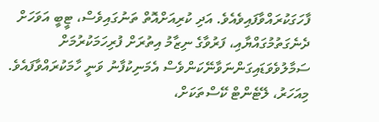ފާހަގަކުރައްވާފައިވެއެވެ. އަދި ކުރިއަށްއޮތް ތަނުގައިވެސް، ޓީބީ އަވަހަށް ދެނެގަތުމުގައްޔާއި، ފަރުވާގެ ނިޒާމު އިތުރަށް ފުރިހަމަކުރުމަށް ސަމާލުވެވަޑައިގަންނަވާނޭކަންވެސް އެމަނިކުފާނު ވަނީ ހާމަކުރައްވާފައެވެ.
މިއަހަރު، ލޭޓެންޓް ކޭސްތަކަށް،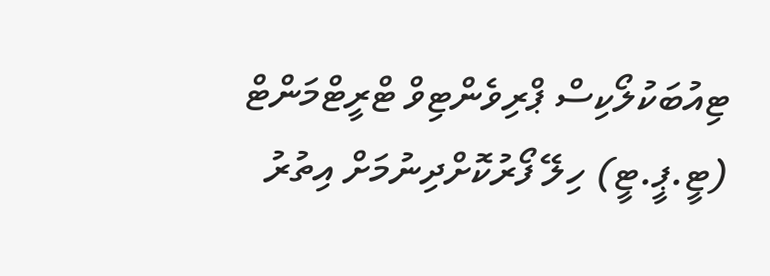ޓިއުބަކުލޯކިސް ޕްރިވެންޓިވް ޓްރީޓްމަންޓް (ޓީ.ޕީ.ޓީ) ހިލޭ ފޯރުކޮށްދިނުމަށް އިތުރު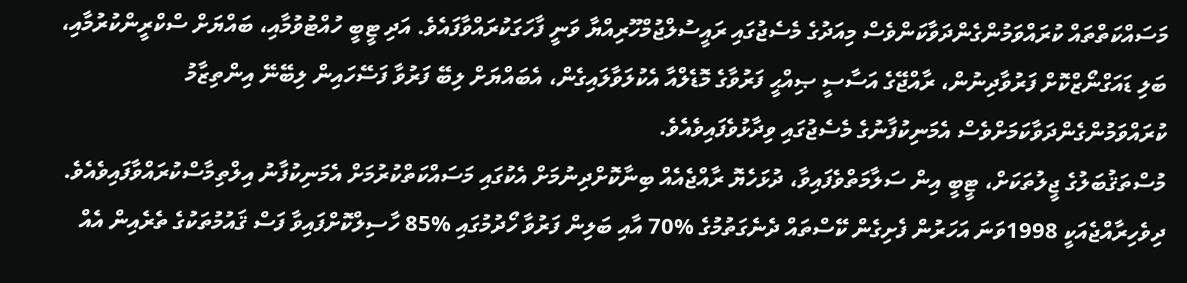މަސައްކަތްތައް ކުރައްވަމުންގެންދަވާކަންވެސް މިއަދުގެ މެސެޖުގައި ރައީސުލްޖުމްހޫރިއްޔާ ވަނީ ފާހަގަކުރައްވާފައެވެ. އަދި ޓީބީ ހުއްޓުވުމާއި، ބައްޔަށް ސްކްރީންކުރުމާއި، ބަލި ޑައަގްނޯޒްކޮށް ފަރުވާދިނުން، ރާއްޖޭގެ އަސާސީ ޞިއްޙީ ފަރުވާގެ މޮޑެލްއާ އެކުލަވާލައިގެން، އެބައްޔަށް ލިބޭ ފަރުވާ ފަސޭހައިން ލިބޭނޭ އިންތިޒާމު ކުރައްވަމުންގެންދަވާކަމަށްވެސް އެމަނިކުފާނުގެ މެސެޖުގައި ވިދާޅުވެފައިވެއެވެ.
މުސްތަޤުބަލުގެ ޖީލުތަކަށް، ޓީބީ އިން ސަލާމަތްވެފައިވާ، ދުޅަހެޔޮ ރާއްޖެއެއް ބިނާކޮށްދިނުމަށް އެކުގައި މަސައްކަތްކުރުމަށް އެމަނިކުފާނު އިލްތިމާސްކުރައްވާފައިވެއެވެ.
ދިވެހިރާއްޖެއަކީ 1998ވަނަ އަހަރުން ފެށިގެން ކޭސްތައް ދެނެގަތުމުގެ %70 އާއި ބަލިން ފަރުވާ ހޯދުމުގައި %85 ހާސިލްކޮށްފައިވާ ފަސް ޤައުމުތަކުގެ ތެރެއިން އެއް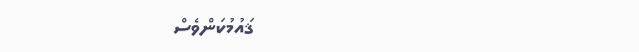ޤައުމުކަންވެސް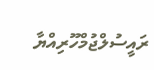ރައީސުލްޖުމްހޫރިއްޔާ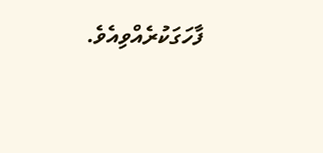ފާހަގަކުރެއްވިއެވެ.